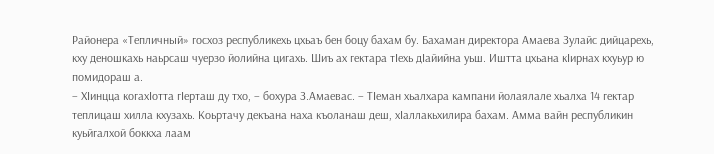Районера «Тепличный» госхоз республикехь цхьаъ бен боцу бахам бу. Бахаман директора Амаева Зулайс дийцарехь, кху деношкахь наьрсаш чуерзо йолийна цигахь. Шиъ ах гектара тIехь дIайийна уьш. Иштта цхьана кIирнах кхуьур ю помидораш а.
– ХIинцца когахIотта гIерташ ду тхо, – бохура З.Амаевас. – ТIеман хьалхара кампани йолаялале хьалха 14 гектар теплицаш хилла кхузахь. Коьртачу декъана наха къоланаш деш, хIаллакьхилира бахам. Амма вайн республикин куьйгалхой боккха лаам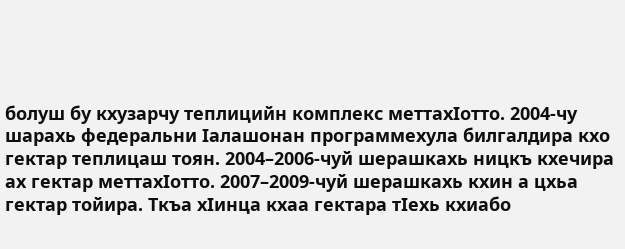болуш бу кхузарчу теплицийн комплекс меттахIотто. 2004-чу шарахь федеральни Iалашонан программехула билгалдира кхо гектар теплицаш тоян. 2004–2006-чуй шерашкахь ницкъ кхечира ах гектар меттахIотто. 2007–2009-чуй шерашкахь кхин а цхьа гектар тойира. Ткъа хIинца кхаа гектара тIехь кхиабо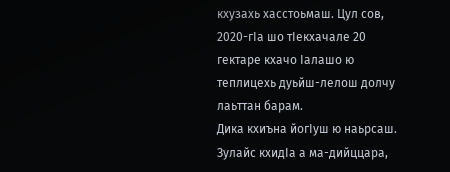кхузахь хасстоьмаш. Цул сов, 2020-гIа шо тIекхачале 20 гектаре кхачо Iалашо ю теплицехь дуьйш-лелош долчу лаьттан барам.
Дика кхиъна йогIуш ю наьрсаш.
Зулайс кхидIа а ма-дийццара,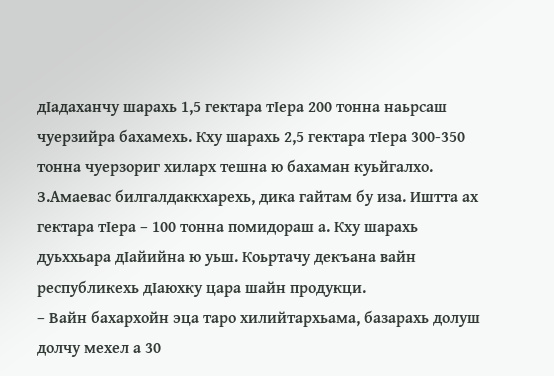дIадаханчу шарахь 1,5 гектара тIера 200 тонна наьрсаш чуерзийра бахамехь. Кху шарахь 2,5 гектара тIера 300-350 тонна чуерзориг хиларх тешна ю бахаман куьйгалхо. З.Амаевас билгалдаккхарехь, дика гайтам бу иза. Иштта ах гектара тIера – 100 тонна помидораш а. Кху шарахь дуьххьара дIайийна ю уьш. Коьртачу декъана вайн республикехь дIаюхку цара шайн продукци.
– Вайн бахархойн эца таро хилийтархьама, базарахь долуш долчу мехел а 30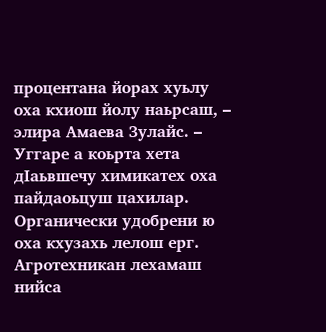процентана йорах хуьлу оха кхиош йолу наьрсаш, – элира Амаева Зулайс. – Уггаре а коьрта хета дІаьвшечу химикатех оха пайдаоьцуш цахилар. Органически удобрени ю оха кхузахь лелош ерг. Агротехникан лехамаш нийса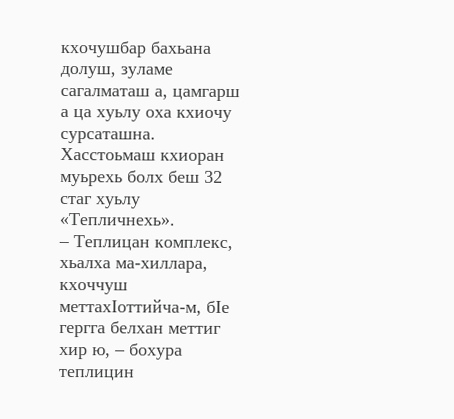кхочушбар бахьана долуш, зуламе сагалматаш а, цамгарш а ца хуьлу оха кхиочу сурсаташна.
Хасстоьмаш кхиоран муьрехь болх беш 32 стаг хуьлу «Тепличнехь».
– Теплицан комплекс, хьалха ма-хиллара, кхоччуш меттахIоттийча-м, бIе гергга белхан меттиг хир ю, – бохура теплицин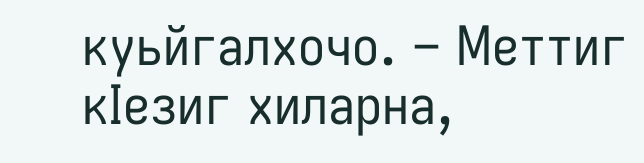куьйгалхочо. – Меттиг кIезиг хиларна,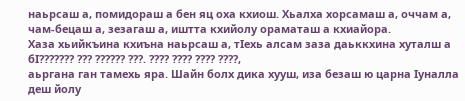наьрсаш а, помидораш а бен яц оха кхиош. Хьалха хорсамаш а, оччам а, чам-бецаш а, зезагаш а, иштта кхийолу ораматаш а кхиайора.
Хаза хьийкъина кхиъна наьрсаш а, тIехь алсам заза даьккхина хуталш а бI??????? ??? ?????? ???. ???? ???? ???? ????,
аьргана ган тамехь яра. Шайн болх дика хууш, иза безаш ю царна Iуналла деш йолу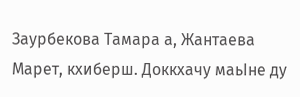Заурбекова Тамара а, Жантаева Марет, кхиберш. Доккхачу маьIне ду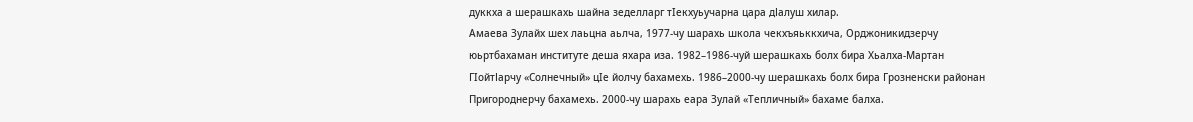дуккха а шерашкахь шайна зеделларг тIекхуьучарна цара дІалуш хилар.
Амаева Зулайх шех лаьцна аьлча, 1977-чу шарахь школа чекхъяьккхича, Орджоникидзерчу юьртбахаман институте деша яхара иза. 1982–1986-чуй шерашкахь болх бира Хьалха-Мартан ГIойтІарчу «Солнечный» цIе йолчу бахамехь. 1986–2000-чу шерашкахь болх бира Грозненски районан Пригороднерчу бахамехь. 2000-чу шарахь еара Зулай «Тепличный» бахаме балха.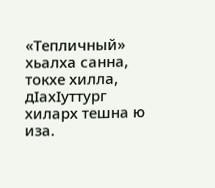«Тепличный» хьалха санна, токхе хилла, дIахIуттург хиларх тешна ю иза.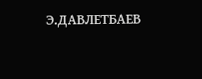Э.ДАВЛЕТБАЕВ